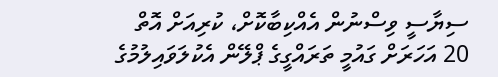ސިޔާސީ ވިސްނުން އެއްކިބާކޮށް، ކުރިއަށް އޮތް 20 އަހަރަށް ގައުމީ ތަރައްގީގެ ޕްލޭން އެކުލަވައިލުމުގެ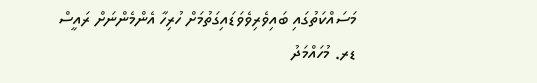މަސައްކަތުގައި ބައިވެރިވެވަޑައިގަތުމަށް ހުރިހާ އެންމެންނަށް ރައީސް ޑރ. މުހައްމަދު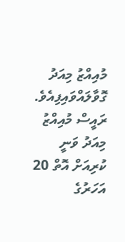މުއިއްޒު މިއަދު ގޮވާލައްވައިފިއެވެ.
ރައީސް މުއިއްޒު މިއަދު ވަނީ ކުރިއަށް އޮތް 20 އަހަރުގެ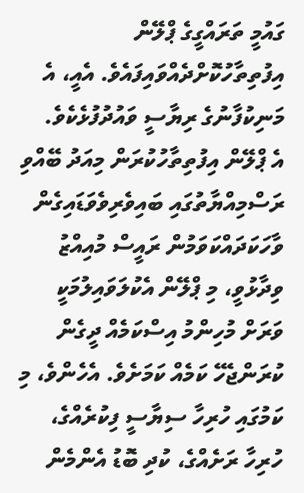ގައުމީ ތަރައްގީގެ ޕްލޭން އިފުތިތާހުކޮށްދެއްވައިފައެވެ. އެއީ، އެ މަނިކުފާނުގެ ރިޔާސީ ވައުދުފުޅެކެވެ.
އެ ޕްލޭން އިފުތިތާހުކުރަން މިއަދު ބޭއްވި ރަސްމިއްޔާތުގައި ބައިވެރިވެވަޑައިގެން ވާހަކަދައްކަވަމުން ރައީސް މުއިއްޒު ވިދާޅުވީ، މި ޕްލޭން އެކުލަވައިލުމަކީ ވަރަށް މުހިންމު އިސްކަމެއް ދީގެން ކުރަންޖެހޭ ކަމެއް ކަމަށެވެ. އެހެންވެ، މި ކަމުގައި ހުރިހާ ސިޔާސީ ފިކުރެއްގެ، ހުރިހާ ރަށެއްގެ، ކުދި ބޮޑު އެންމެން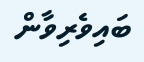ބައިވެރިވާން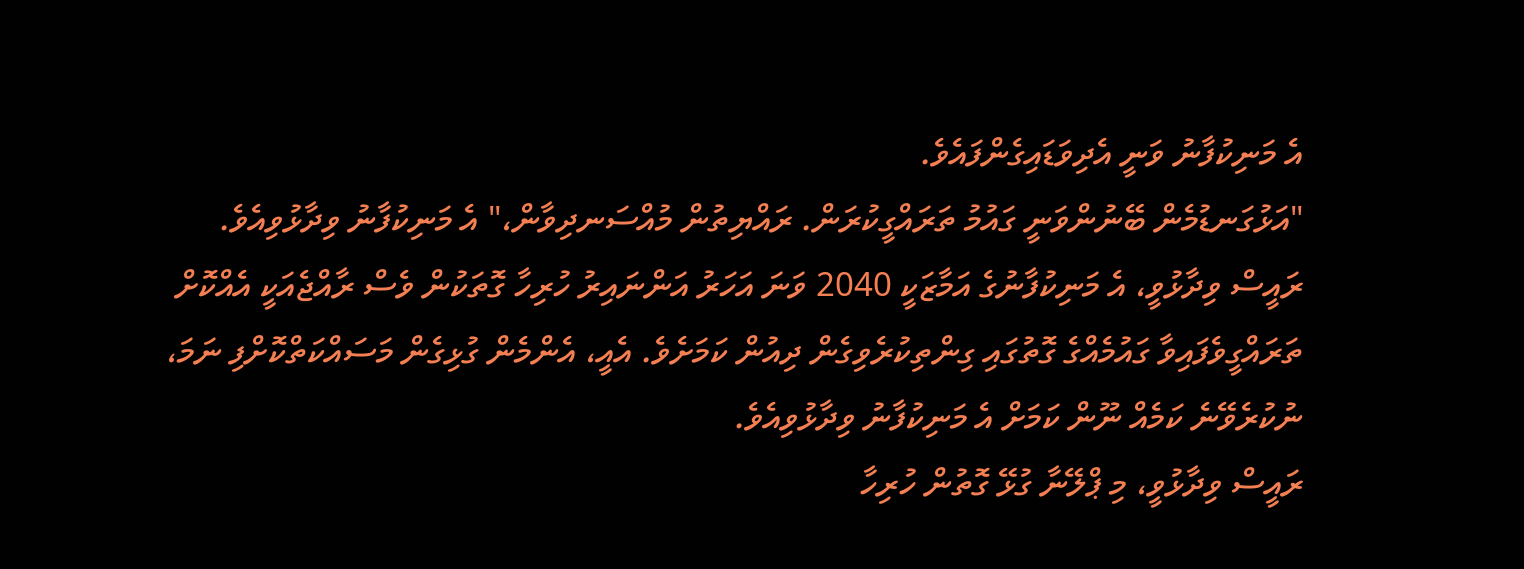އެ މަނިކުފާނު ވަނީ އެދިވަޑައިގެންފައެވެ.
"އަޅުގަނޑުމެން ބޭނުންވަނީ ގައުމު ތަރައްގީކުރަން. ރައްޔިތުން މުއްސަނދިވާން،" އެ މަނިކުފާނު ވިދާޅުވިއެވެ.
ރައީސް ވިދާޅުވީ، އެ މަނިކުފާނުގެ އަމާޒަކީ 2040 ވަނަ އަހަރު އަންނައިރު ހުރިހާ ގޮތަކުން ވެސް ރާއްޖެއަކީ އެއްކޮށް ތަރައްގީވެފައިވާ ގައުމެއްގެ ގޮތުގައި ގިންތިކުރެވިގެން ދިއުން ކަމަށެވެ. އެއީ، އެންމެން ގުޅިގެން މަސައްކަތްކޮށްފި ނަމަ، ނުކުރެވޭނެ ކަމެއް ނޫން ކަމަށް އެ މަނިކުފާނު ވިދާޅުވިއެވެ.
ރައީސް ވިދާޅުވީ، މި ޕްލޭނާ ގުޅޭ ގޮތުން ހުރިހާ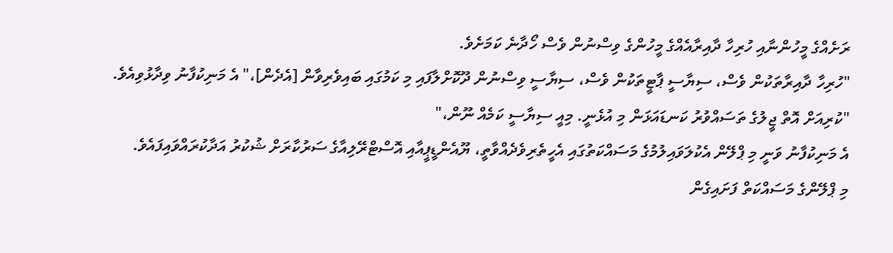ރަށެއްގެ މީހުންނާއި ހުރިހާ ދާއިރާއެއްގެ މީހުންގެ ވިސްނުން ވެސް ހޯދާނެ ކަމަށެވެ.
"ހުރިހާ ދާއިރާތަކުން ވެސް، ސިޔާސީ ޕާޓީތަކުން ވެސް، ސިޔާސީ ވިސްނުން ދޫކޮށްލާފައި މި ކަމުގައި ބައިވެރިވާން [އެދެން]،" އެ މަނިކުފާނު ވިދާޅުވިއެވެ.
"ކުރިއަށް އޮތް ޖީލުގެ ތަސައްވުރު ކަނޑައަޅަން މި އުޅެނީ. މިއީ ސިޔާސީ ކަމެއް ނޫން،"
އެ މަނިކުފާނު ވަނީ މި ޕްލޭން އެކުލަވައިލުމުގެ މަސައްކަތުގައި އެހީތެރިވެދެއްވާތީ، ޔޫއެންޑީޕީއާއި އޮސްޓްރޭލިއާގެ ސަރުކާރަށް ޝުކުރު އަދާކުރައްވައިފައެވެ.
މި ޕްލޭންގެ މަސައްކަތް ފަށައިގެން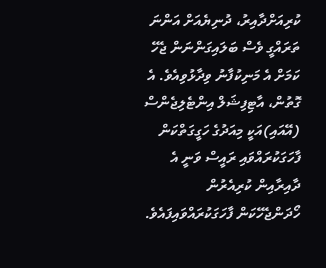ކުރިއަށްދާއިރު، ދުނިޔެއަށް އަންނަ ތަރައްގީ ވެސް ބަލައިގަންނަން ޖެހޭ ކަމަށް އެ މަނިކުފާނު ވިދާޅުވިއެވެ. އެ ގޮތުން، އާޓިފިޝަލް އިންޓެލިޖެންސް (އޭއައި)އަކީ މިއަދުގެ ހަގީގަތްކަން ފާހަގަކުރައްވައި ރައީސް ވަނީ އެ ދާއިރާއިން ކުރިއެރުން ހޯދަންޖެހޭކަން ފާހަގަކުރައްވައިފައެވެ.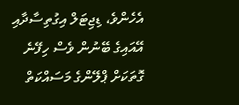އެހެންވެ، ޑިޖިޓަލް އިގުތިސާދާއި އޭއައިގެ ބޭނުން ވެސް ހިފޭނެ ގޮތަކަށް ޕްލޭންގެ މަސައްކަތް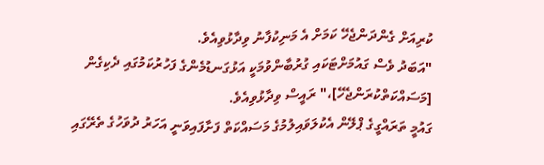ކުރިއަށް ގެންދަންޖެހޭ ކަމަށް އެ މަނިކުފާނު ވިދާޅުވިއެވެ.
"އަބަދު ވެސް ގައުމަށްޓަކައި ގުރުބާންވުމަކީ އަޅުގަނޑުމެންގެ ފަހުރުކަމުގައި ދެކިގެން [މަސައްކަތްކުރަންޖެހޭ]،" ރައީސް ވިދާޅުވިއެވެ.
ގައުމީ ތަރައްގީގެ ޕްލޭން އެކުލަވައިލުމުގެ މަސައްކަތް ފަށާފައިވަނީ އަހަރު ދުވަހުގެ ތެރޭގައި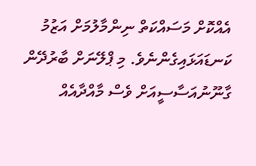އެއްކޮށް މަސައްކަތް ނިންމާލުމަށް އަޒުމު ކަނޑައަޅައިގެންނެވެ. މި ޕްލޭނަށް ބާރުދޭން ގާނޫނުއަސާސީއަށް ވެސް މާއްދާއެއް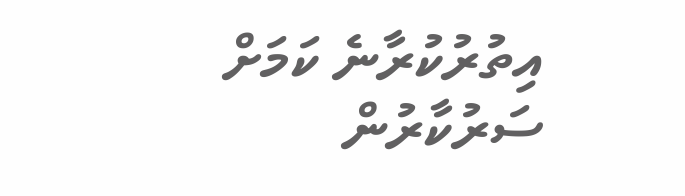އިތުރުކުރާނެ ކަމަށް ސަރުކާރުން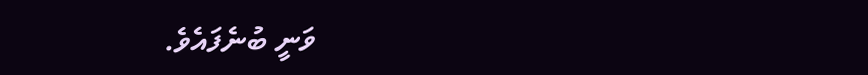ވަނީ ބުނެފައެވެ.